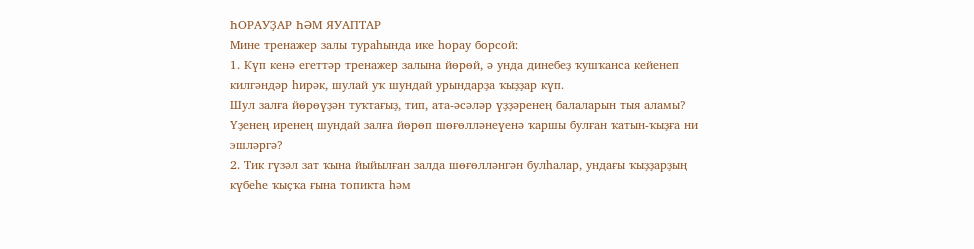ҺОРАУҘАР ҺӘМ ЯУАПТАР
Мине тренажер залы тураһында ике һорау борсой:
1. Күп кенә егеттәр тренажер залына йөрөй, ә унда динебеҙ ҡушҡанса кейенеп килгәндәр һирәк, шулай уҡ шундай урындарҙа ҡыҙҙар күп.
Шул залға йөрөүҙән туҡтағыҙ, тип, ата-әсәләр үҙҙәренең балаларын тыя аламы? Үҙенең иренең шундай залға йөрөп шөғөлләнеүенә ҡаршы булған ҡатын-ҡыҙға ни эшләргә?
2. Тик гүзәл зат ҡына йыйылған залда шөғөлләнгән булһалар, ундағы ҡыҙҙарҙың күбеһе ҡыҫҡа ғына топикта һәм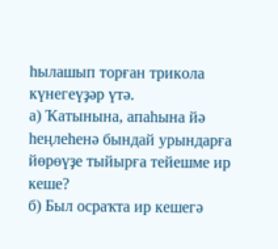һылашып торған трикола күнегеүҙәр үтә.
а) Ҡатынына, апаһына йә һеңлеһенә бындай урындарға йөрөүҙе тыйырға тейешме ир кеше?
б) Был осраҡта ир кешегә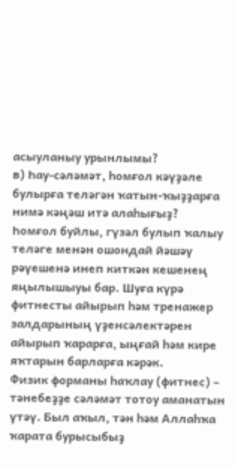асыуланыу урынлымы?
в) Һау-сәләмәт, һомғол кәүҙәле булырға теләгән ҡатын-ҡыҙҙарға нимә кәңәш итә алаһығыҙ?
Һомғол буйлы, гүзәл булып ҡалыу теләге менән ошондай йәшәү рәүешенә инеп киткән кешенең яңылышыуы бар. Шуға күрә фитнесты айырып һәм тренажер залдарының үҙенсәлектәрен айырып ҡарарға, ыңғай һәм кире яҡтарын барларға кәрәк.
Физик форманы һаҡлау (фитнес) – тәнебеҙҙе сәләмәт тотоу аманатын үтәү. Был аҡыл, тән һәм Аллаһҡа ҡарата бурысыбыҙ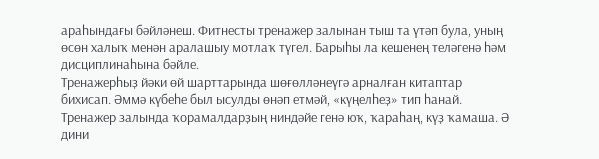араһындағы бәйләнеш. Фитнесты тренажер залынан тыш та үтәп була, уның өсөн халыҡ менән аралашыу мотлаҡ түгел. Барыһы ла кешенең теләгенә һәм дисциплинаһына бәйле.
Тренажерһыҙ йәки өй шарттарында шөғөлләнеүгә арналған китаптар бихисап. Әммә күбеһе был ысулды өнәп етмәй, «күңелһеҙ» тип һанай.
Тренажер залында ҡорамалдарҙың ниндәйе генә юҡ, ҡараһаң, күҙ ҡамаша. Ә дини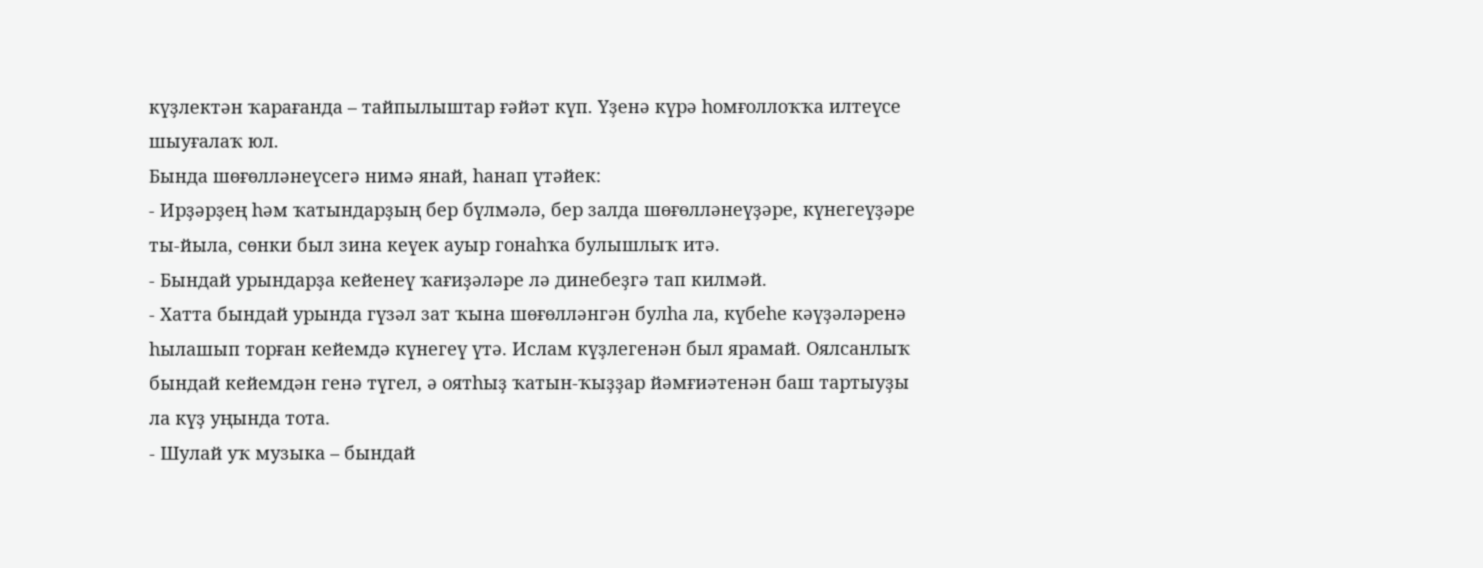күҙлектән ҡарағанда – тайпылыштар ғәйәт күп. Үҙенә күрә һомғоллоҡҡа илтеүсе шыуғалаҡ юл.
Бында шөғөлләнеүсегә нимә янай, һанап үтәйек:
- Ирҙәрҙең һәм ҡатындарҙың бер бүлмәлә, бер залда шөғөлләнеүҙәре, күнегеүҙәре ты-йыла, сөнки был зина кеүек ауыр гонаһҡа булышлыҡ итә.
- Бындай урындарҙа кейенеү ҡағиҙәләре лә динебеҙгә тап килмәй.
- Хатта бындай урында гүзәл зат ҡына шөғөлләнгән булһа ла, күбеһе кәүҙәләренә һылашып торған кейемдә күнегеү үтә. Ислам күҙлегенән был ярамай. Оялсанлыҡ бындай кейемдән генә түгел, ә оятһыҙ ҡатын-ҡыҙҙар йәмғиәтенән баш тартыуҙы ла күҙ уңында тота.
- Шулай уҡ музыка – бындай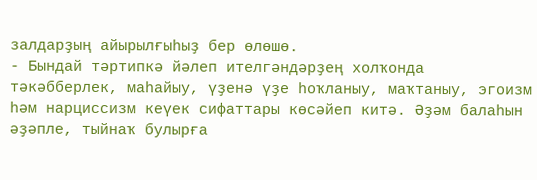залдарҙың айырылғыһыҙ бер өлөшө.
- Бындай тәртипкә йәлеп ителгәндәрҙең холҡонда тәкәбберлек, маһайыу, үҙенә үҙе һоҡланыу, маҡтаныу, эгоизм һәм нарциссизм кеүек сифаттары көсәйеп китә. Әҙәм балаһын әҙәпле, тыйнаҡ булырға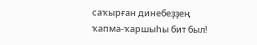саҡырған динебеҙҙең ҡапма-ҡаршыһы бит был!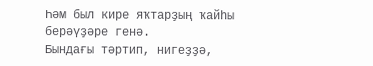Һәм был кире яҡтарҙың ҡайһы берәүҙәре генә.
Бындағы тәртип, нигеҙҙә,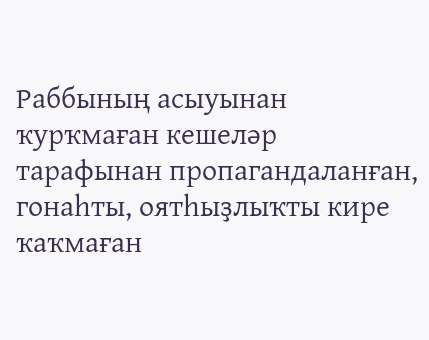Раббының асыуынан ҡурҡмаған кешеләр тарафынан пропагандаланған, гонаһты, оятһыҙлыҡты кире ҡаҡмаған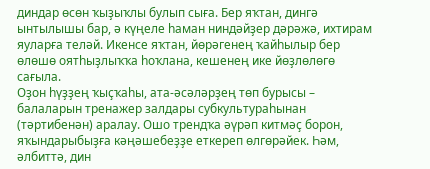диндар өсөн ҡыҙыҡлы булып сыға. Бер яҡтан, дингә ынтылышы бар, ә күңеле һаман ниндәйҙер дәрәжә, ихтирам яуларға теләй. Икенсе яҡтан, йөрәгенең ҡайһылыр бер өлөшө оятһыҙлыҡҡа һоҡлана, кешенең ике йөҙлөлөгө сағыла.
Оҙон һүҙҙең ҡыҫҡаһы, ата-әсәләрҙең төп бурысы – балаларын тренажер залдары субкультураһынан (тәртибенән) аралау. Ошо трендҡа әүрәп китмәҫ борон, яҡындарыбыҙға кәңәшебеҙҙе еткереп өлгөрәйек. Һәм, әлбиттә, дин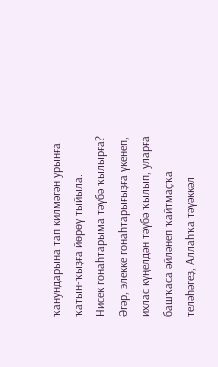ҡанундарына тап килмәгән урынға ҡатын-ҡыҙға йөрөү тыйыла.
Нисек гонаһтарыма тәүбә ҡылырға?
Әгәр, элекке гонаһтарығыҙға үкенеп, ихлас күңелдән тәүбә ҡылып, уларға башҡаса әйләнеп ҡайтмаҫҡа теләһәгеҙ, Аллаһҡа тәүәккәл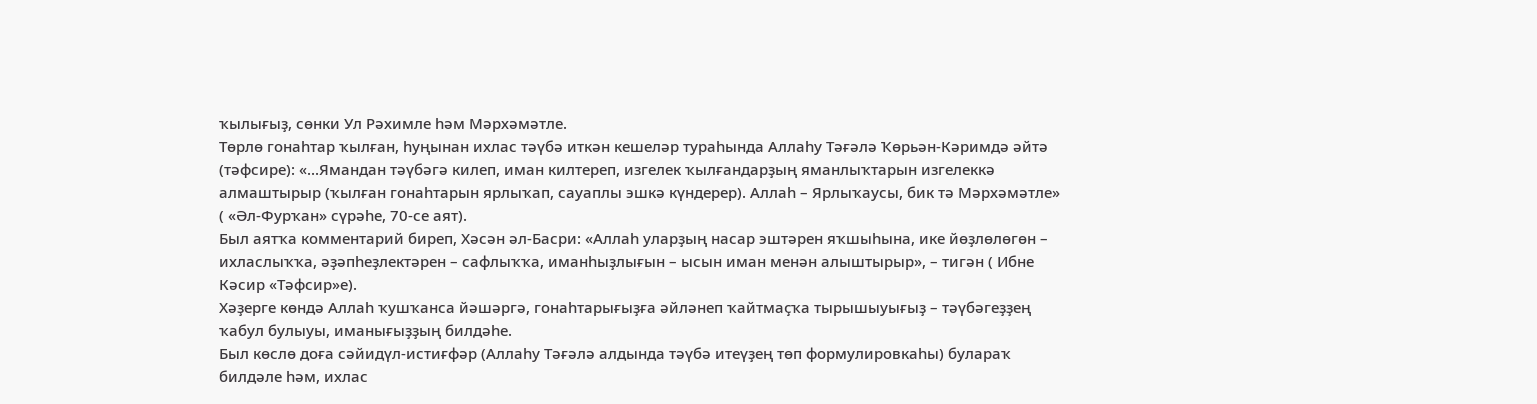ҡылығыҙ, сөнки Ул Рәхимле һәм Мәрхәмәтле.
Төрлө гонаһтар ҡылған, һуңынан ихлас тәүбә иткән кешеләр тураһында Аллаһу Тәғәлә Ҡөрьән-Кәримдә әйтә (тәфсире): «...Ямандан тәүбәгә килеп, иман килтереп, изгелек ҡылғандарҙың яманлыҡтарын изгелеккә алмаштырыр (ҡылған гонаһтарын ярлыҡап, сауаплы эшкә күндерер). Аллаһ – Ярлыҡаусы, бик тә Мәрхәмәтле» ( «Әл-Фурҡан» сүрәһе, 70-се аят).
Был аятҡа комментарий биреп, Хәсән әл-Басри: «Аллаһ уларҙың насар эштәрен яҡшыһына, ике йөҙлөлөгөн – ихласлыҡҡа, әҙәпһеҙлектәрен – сафлыҡҡа, иманһыҙлығын – ысын иман менән алыштырыр», – тигән ( Ибне Кәсир «Тәфсир»е).
Хәҙерге көндә Аллаһ ҡушҡанса йәшәргә, гонаһтарығыҙға әйләнеп ҡайтмаҫҡа тырышыуығыҙ – тәүбәгеҙҙең ҡабул булыуы, иманығыҙҙың билдәһе.
Был көслө доға сәйидүл-истиғфәр (Аллаһу Тәғәлә алдында тәүбә итеүҙең төп формулировкаһы) булараҡ билдәле һәм, ихлас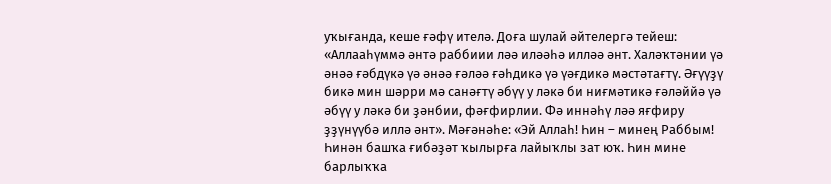уҡығанда, кеше ғәфү ителә. Доға шулай әйтелергә тейеш: «Аллааһүммә әнтә раббиии ләә иләәһә илләә әнт. Халәҡтәнии үә әнәә ғәбдүкә үә әнәә ғәләә ғәһдикә үә үәғдикә мәстәтағтү. Әғүүҙү бикә мин шәрри мә санәғтү әбүү у ләкә би ниғмәтикә ғәләййә үә әбүү у ләкә би ҙәнбии, фәғфирлии. Фә иннәһү ләә яғфиру ҙҙүнүүбә иллә әнт». Мәғәнәһе: «Эй Аллаһ! Һин – минең Раббым! Һинән башҡа ғибәҙәт ҡылырға лайыҡлы зат юҡ. Һин мине барлыҡҡа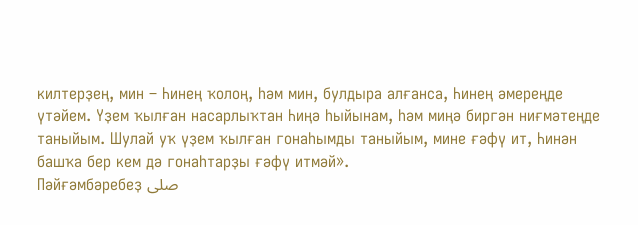килтерҙең, мин – Һинең ҡолоң, һәм мин, булдыра алғанса, Һинең әмереңде үтәйем. Үҙем ҡылған насарлыҡтан Һиңә һыйынам, һәм миңә биргән ниғмәтеңде таныйым. Шулай уҡ үҙем ҡылған гонаһымды таныйым, мине ғәфү ит, Һинән башҡа бер кем дә гонаһтарҙы ғәфү итмәй».
Пәйғәмбәребеҙ صلى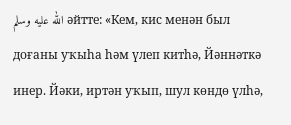الله عليه وسلم әйтте: «Кем, кис менән был доғаны уҡыһа һәм үлеп китһә, Йәннәткә инер. Йәки, иртән уҡып, шул көндө үлһә,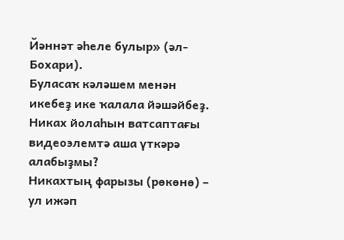Йәннәт әһеле булыр» (әл-Бохари).
Буласаҡ кәләшем менән икебеҙ ике ҡалала йәшәйбеҙ. Никах йолаһын ватсаптағы видеоэлемтә аша үткәрә алабыҙмы?
Никахтың фарызы (рөкөнө) – ул ижәп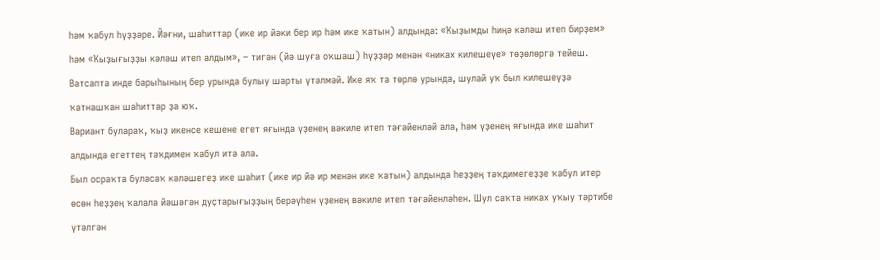һәм ҡабул һүҙҙәре. Йәғни, шаһиттар (ике ир йәки бер ир һәм ике ҡатын) алдында: «Ҡыҙымды һиңә кәләш итеп бирҙем» һәм «Ҡыҙығыҙҙы кәләш итеп алдым», – тигән (йә шуға оҡшаш) һүҙҙәр менән «никах килешеүе» төҙөлөргә тейеш.
Ватсапта инде барыһының бер урында булыу шарты үтәлмәй. Ике яҡ та төрлө урында, шулай уҡ был килешеүҙә ҡатнашҡан шаһиттар ҙа юҡ.
Вариант булараҡ, ҡыҙ икенсе кешене егет яғында үҙенең вәкиле итеп тәғәйенләй ала, һәм үҙенең яғында ике шаһит алдында егеттең тәҡдимен ҡабул итә ала.
Был осраҡта буласаҡ кәләшегеҙ ике шаһит (ике ир йә ир менән ике ҡатын) алдында һеҙҙең тәҡдимегеҙҙе ҡабул итер өсөн һеҙҙең ҡалала йәшәгән дуҫтарығыҙҙың берәүһен үҙенең вәкиле итеп тәғәйенләһен. Шул саҡта никах уҡыу тәртибе үтәлгән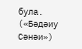була. («Бәдәиу Сәнәи»)